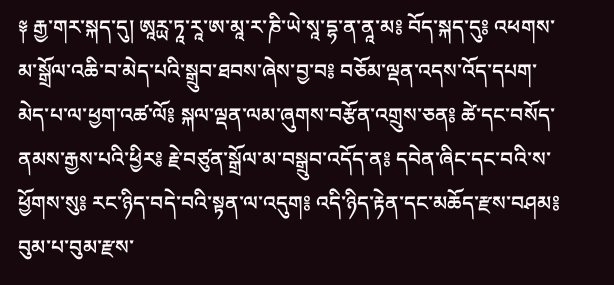༈ རྒྱ་གར་སྐད་དུ། ཨཱཪྻ་ཏཱ་རཱ་ཨ་མཱ་ར་ཎི་ཡེ་སཱ་དྷ་ན་ནཱ་མ༔ བོད་སྐད་དུ༔ འཕགས་མ་སྒྲོལ་འཆི་བ་མེད་པའི་སྒྲུབ་ཐབས་ཞེས་བྱ་བ༔ བཅོམ་ལྡན་འདས་འོད་དཔག་མེད་པ་ལ་ཕྱག་འཚ་ལོ༔ སྐལ་ལྡན་ལམ་ཞུགས་བརྩོན་འགྲུས་ཅན༔ ཚེ་དང་བསོད་ནམས་རྒྱས་པའི་ཕྱིར༔ རྗེ་བཙུན་སྒྲོལ་མ་བསྒྲུབ་འདོད་ན༔ དབེན་ཞིང་དང་བའི་ས་ཕྱོགས་སུ༔ རང་ཉིད་བདེ་བའི་སྟན་ལ་འདུག༔ འདི་ཉིད་རྟེན་དང་མཆོད་རྫས་བཤམ༔ བུམ་པ་བུམ་རྫས་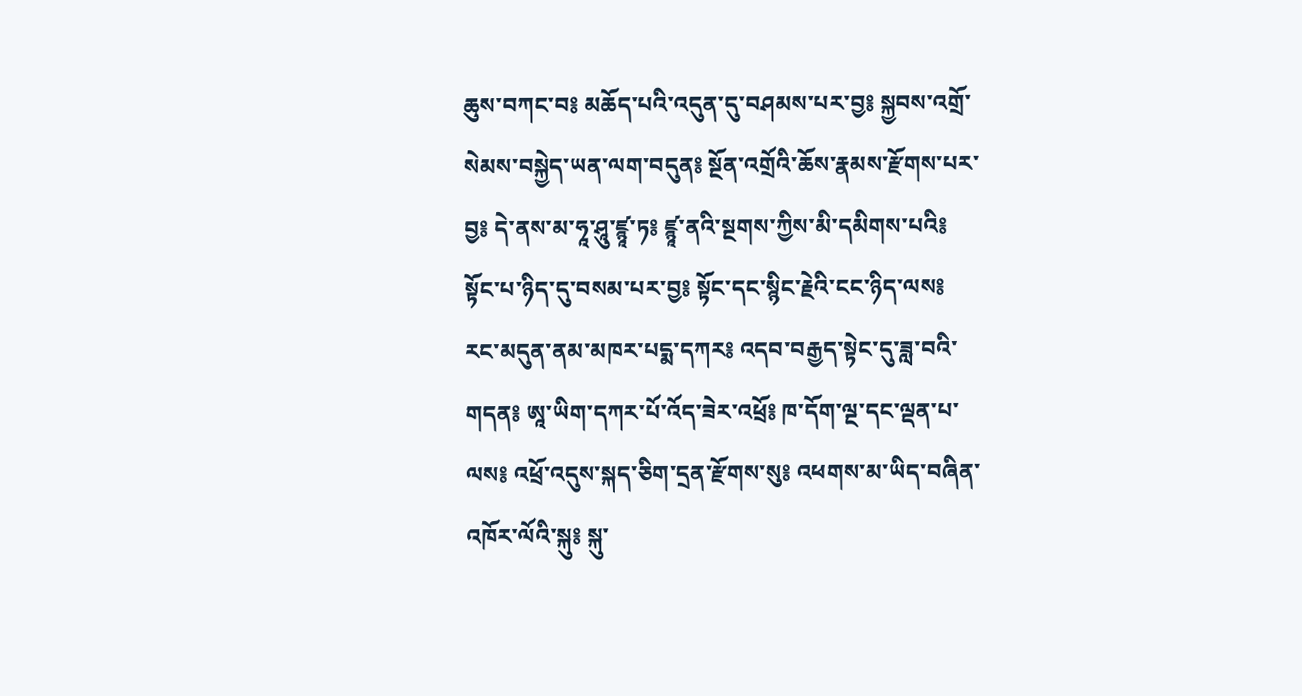ཆུས་བཀང་བ༔ མཆོད་པའི་འདུན་དུ་བཤམས་པར་བྱ༔ སྐྱབས་འགྲོ་སེམས་བསྐྱེད་ཡན་ལག་བདུན༔ སྔོན་འགྲོའི་ཆོས་རྣམས་རྫོགས་པར་བྱ༔ དེ་ནས་མ་ཧཱ་ཤཱུ་ཛྙཱ་ཏ༔ ཛྙཱ་ནའི་སྔགས་ཀྱིས་མི་དམིགས་པའི༔ སྟོང་པ་ཉིད་དུ་བསམ་པར་བྱ༔ སྟོང་དང་སྙིང་རྗེའི་ངང་ཉིད་ལས༔ རང་མདུན་ནམ་མཁར་པདྨ་དཀར༔ འདབ་བརྒྱད་སྟེང་དུ་ཟླ་བའི་གདན༔ ཨཱ་ཡིག་དཀར་པོ་འོད་ཟེར་འཕྲོ༔ ཁ་དོག་ལྔ་དང་ལྡན་པ་ལས༔ འཕྲོ་འདུས་སྐད་ཅིག་དྲན་རྫོགས་སུ༔ འཕགས་མ་ཡིད་བཞིན་འཁོར་ལོའི་སྐུ༔ སྐུ་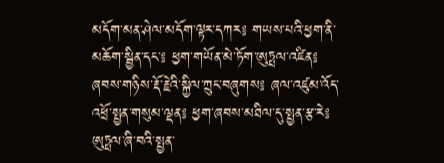མདོག་མན་ཤེལ་མདོག་ལྟར་དཀར༔ གཡས་པའི་ཕྱག་ནི་མཆོག་སྦྱིན་དང་༔ ཕྱག་གཡོན་མེ་ཏོག་ཨུཏྤལ་འཛིན༔ ཞབས་གཉིས་རྡོ་རྗེའི་སྐྱིལ་ཀྲུང་བཞུགས༔ ཞལ་འཛུམ་འོད་འཕྲོ་སྤྱན་གསུམ་ལྡན༔ ཕྱག་ཞབས་མཐིལ་དུ་སྤྱན་རྩ་རེ༔ ཨུཏྤལ་ཞི་བའི་སྤྱན་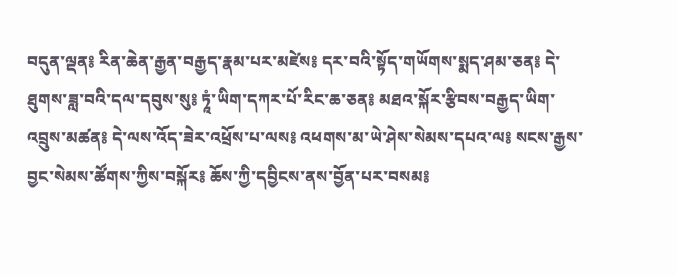བདུན་ལྡན༔ རིན་ཆེན་རྒྱན་བརྒྱད་རྣམ་པར་མཛེས༔ དར་བའི་སྟོད་གཡོགས་སྨད་ཤམ་ཅན༔ དེ་ཐུགས་ཟླ་བའི་དལ་དབུས་སུ༔ ཏཱཾ་ཡིག་དཀར་པོ་རིང་ཆ་ཅན༔ མཐའ་སྐོར་རྩིབས་བརྒྱད་ཡིག་འབྲུས་མཚན༔ དེ་ལས་འོད་ཟེར་འཕྲོས་པ་ལས༔ འཕགས་མ་ཡེ་ཤེས་སེམས་དཔའ་ལ༔ སངས་རྒྱས་བྱང་སེམས་ཚོགས་ཀྱིས་བསྐོར༔ ཆོས་ཀྱི་དབྱིངས་ནས་བྱོན་པར་བསམ༔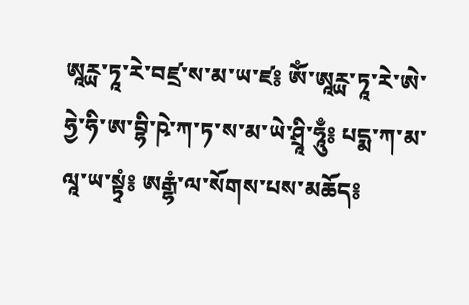ཨཱཪྻ་ཏཱ་རེ་བཛྲ་ས་མ་ཡ་ཛ༔ ཨོཾ་ཨཱཪྻ་ཏཱ་རེ་ཨེ་ཧྱེ་ཧི་ཨ་བྷི་ཥེ་ཀ་ཏ་ས་མ་ཡེ་ཤྲཱི་ཧཱུྃ༔ པདྨ་ཀ་མ་ལཱ་ཡ་སྟྭཾ༔ ཨརྒྷཾ་ལ་སོགས་པས་མཆོད༔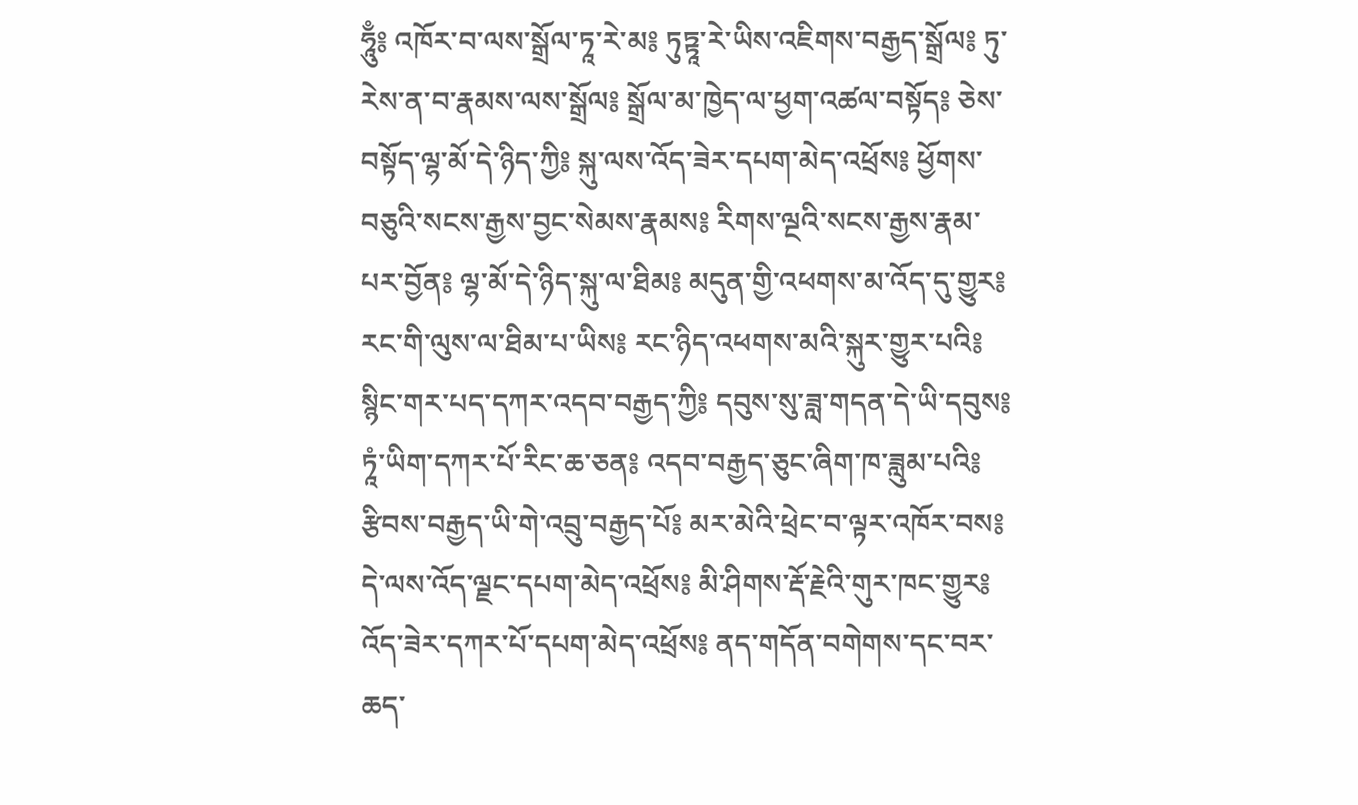ཧཱུྃ༔ འཁོར་བ་ལས་སྒྲོལ་ཏཱ་རེ་མ༔ ཏུཏྟཱ་རེ་ཡིས་འཇིགས་བརྒྱད་སྒྲོལ༔ ཏུ་རེས་ན་བ་རྣམས་ལས་སྒྲོལ༔ སྒྲོལ་མ་ཁྱེད་ལ་ཕྱག་འཚལ་བསྟོད༔ ཅེས་བསྟོད་ལྷ་མོ་དེ་ཉིད་ཀྱི༔ སྐུ་ལས་འོད་ཟེར་དཔག་མེད་འཕྲོས༔ ཕྱོགས་བཅུའི་སངས་རྒྱས་བྱང་སེམས་རྣམས༔ རིགས་ལྔའི་སངས་རྒྱས་རྣམ་པར་བྱོན༔ ལྷ་མོ་དེ་ཉིད་སྐུ་ལ་ཐིམ༔ མདུན་གྱི་འཕགས་མ་འོད་དུ་གྱུར༔ རང་གི་ལུས་ལ་ཐིམ་པ་ཡིས༔ རང་ཉིད་འཕགས་མའི་སྐུར་གྱུར་པའི༔ སྙིང་གར་པད་དཀར་འདབ་བརྒྱད་ཀྱི༔ དབུས་སུ་ཟླ་གདན་དེ་ཡི་དབུས༔ ཏཱཾ་ཡིག་དཀར་པོ་རིང་ཆ་ཅན༔ འདབ་བརྒྱད་ཅུང་ཞིག་ཁ་ཟླུམ་པའི༔ རྩིབས་བརྒྱད་ཡི་གེ་འབྲུ་བརྒྱད་པོ༔ མར་མེའི་ཕྲེང་བ་ལྟར་འཁོར་བས༔ དེ་ལས་འོད་ལྗང་དཔག་མེད་འཕྲོས༔ མི་ཤིགས་རྡོ་རྗེའི་གུར་ཁང་གྱུར༔ འོད་ཟེར་དཀར་པོ་དཔག་མེད་འཕྲོས༔ ནད་གདོན་བགེགས་དང་བར་ཆད་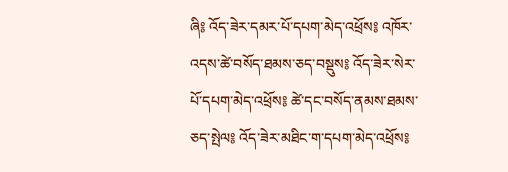ཞི༔ འོད་ཟེར་དམར་པོ་དཔག་མེད་འཕྲོས༔ འཁོར་འདས་ཚེ་བསོད་ཐམས་ཅད་བསྡུས༔ འོད་ཟེར་སེར་པོ་དཔག་མེད་འཕྲོས༔ ཚེ་དང་བསོད་ནམས་ཐམས་ཅད་སྤེལ༔ འོད་ཟེར་མཐིང་ག་དཔག་མེད་འཕྲོས༔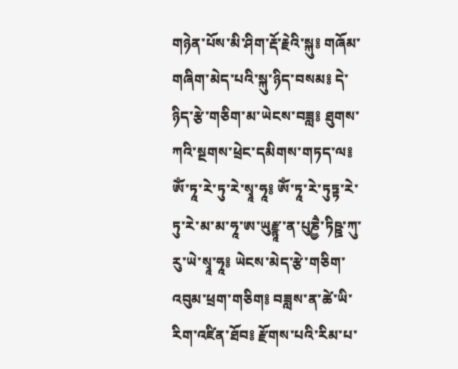གཉེན་པོས་མི་ཤིག་རྡོ་རྗེའི་སྐུ༔ གཞོམ་གཞིག་མེད་པའི་སྐུ་ཉིད་བསམ༔ དེ་ཉིད་རྩེ་གཅིག་མ་ཡེངས་བཟླ༔ ཐུགས་ཀའི་སྔགས་ཕྲེང་དམིགས་གཏད་ལ༔ ཨོཾ་ཏཱ་རེ་ཏུ་རེ་སྭཱ་ཧཱ༔ ཨོཾ་ཏཱ་རེ་ཏུཏྟ་རེ་ཏུ་རེ་མ་མ་ཧཱ་ཨ་ཡུརྫྙཱ་ན་པུཎྱཻ་ཏིཥྛ་ཀུ་རུ་ཡེ་སྭཱ་ཧཱ༔ ཡེངས་མེད་རྩེ་གཅིག་འབུམ་ཕྲག་གཅིག༔ བཟླས་ན་ཚེ་ཡི་རིག་འཛིན་ཐོབ༔ རྫོགས་པའི་རིམ་པ་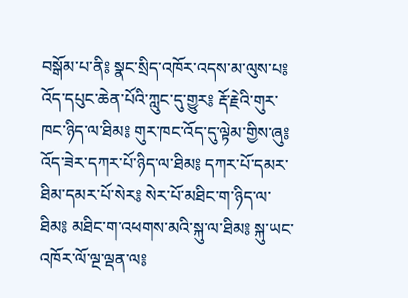བསྒོམ་པ་ནི༔ སྣང་སྲིད་འཁོར་འདས་མ་ལུས་པ༔ འོད་དཔུང་ཆེན་པོའི་ཀླུང་དུ་གྱུར༔ རྡོ་རྗེའི་གུར་ཁང་ཉིད་ལ་ཐིམ༔ གུར་ཁང་འོད་དུ་ལྟེམ་གྱིས་ཞུ༔ འོད་ཟེར་དཀར་པོ་ཉིད་ལ་ཐིམ༔ དཀར་པོ་དམར་ཐིམ་དམར་པོ་སེར༔ སེར་པོ་མཐིང་ག་ཉིད་ལ་ཐིམ༔ མཐིང་ག་འཕགས་མའི་སྐུ་ལ་ཐིམ༔ སྐུ་ཡང་འཁོར་ལོ་ལྔ་ལྡན་ལ༔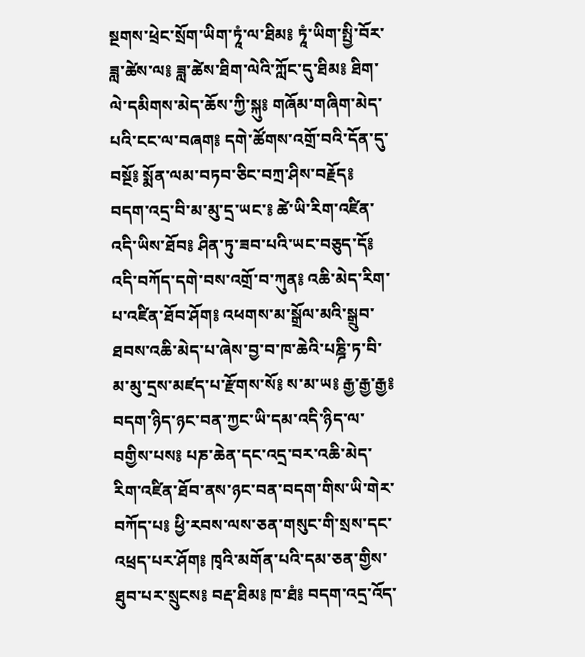སྔགས་ཕྲེང་སྲོག་ཡིག་ཏཱཾ་ལ་ཐིམ༔ ཏཱཾ་ཡིག་སྤྱི་བོར་ཟླ་ཚེས་ལ༔ ཟླ་ཚེས་ཐིག་ལེའི་ཀློང་དུ་ཐིམ༔ ཐིག་ལེ་དམིགས་མེད་ཆོས་ཀྱི་སྐུ༔ གཞོམ་གཞིག་མེད་པའི་ངང་ལ་བཞག༔ དགེ་ཚོགས་འགྲོ་བའི་དོན་དུ་བསྔོ༔ སྨོན་ལམ་བཏབ་ཅིང་བཀྲ་ཤིས་བརྗོད༔ བདག་འདྲ་བི་མ་མུ་དྲ་ཡང་༔ ཚེ་ཡི་རིག་འཛིན་འདི་ཡིས་ཐོབ༔ ཤིན་ཏུ་ཟབ་པའི་ཡང་བཅུད་དོ༔ འདི་བཀོད་དགེ་བས་འགྲོ་བ་ཀུན༔ འཆི་མེད་རིག་པ་འཛིན་ཐོབ་ཤོག༔ འཕགས་མ་སྒྲོལ་མའི་སྒྲུབ་ཐབས་འཆི་མེད་པ་ཞེས་བྱ་བ་ཁ་ཆེའི་པཎྜི་ཏ་བི་མ་མུ་དྲས་མཛད་པ་རྫོགས་སོ༔ ས་མ་ཡ༔ རྒྱ་རྒྱ་རྒྱ༔ བདག་ཉིད་ཉང་བན་ཀྱང་ཡི་དམ་འདི་ཉིད་ལ་བགྱིས་པས༔ པཎ་ཆེན་དང་འདྲ་བར་འཆི་མེད་རིག་འཛིན་ཐོབ་ནས་ཉང་བན་བདག་གིས་ཡི་གེར་བཀོད་པ༔ ཕྱི་རབས་ལས་ཅན་གསུང་གི་སྲས་དང་འཕྲད་པར་ཤོག༔ ཁྭའི་མགོན་པའི་དམ་ཅན་གྱིས་ཐུབ་པར་སྲུངས༔ བརྡ་ཐིམ༔ ཁ་ཐཾ༔ བདག་འདྲ་འོད་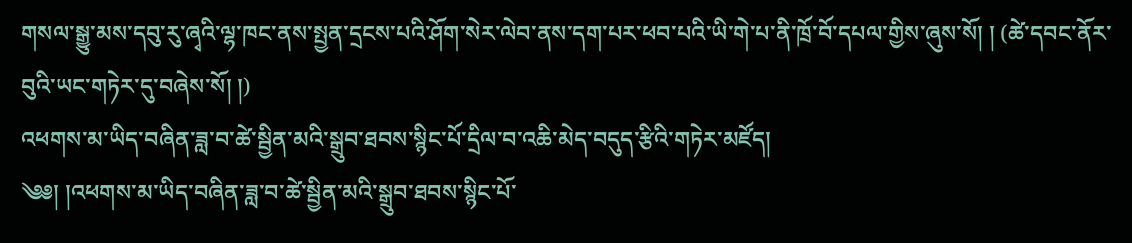གསལ་སྒྱུ་མས་དབུ་རུ་ཞྭའི་ལྷ་ཁང་ནས་སྤྱན་དྲངས་པའི་ཤོག་སེར་ལེབ་ནས་དག་པར་ཕབ་པའི་ཡི་གེ་པ་ནི་ཁྲོ་བོ་དཔལ་གྱིས་ཞུས་སོ། ། (ཚེ་དབང་ནོར་བུའི་ཡང་གཏེར་དུ་བཞེས་སོ། །)
འཕགས་མ་ཡིད་བཞིན་ཟླ་བ་ཚེ་སྦྱིན་མའི་སྒྲུབ་ཐབས་སྙིང་པོ་དྲིལ་བ་འཆི་མེད་བདུད་རྩིའི་གཏེར་མཛོད།
༄༅། །འཕགས་མ་ཡིད་བཞིན་ཟླ་བ་ཚེ་སྦྱིན་མའི་སྒྲུབ་ཐབས་སྙིང་པོ་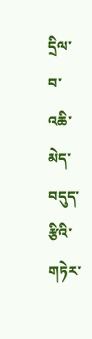དྲིལ་བ་འཆི་མེད་བདུད་རྩིའི་གཏེར་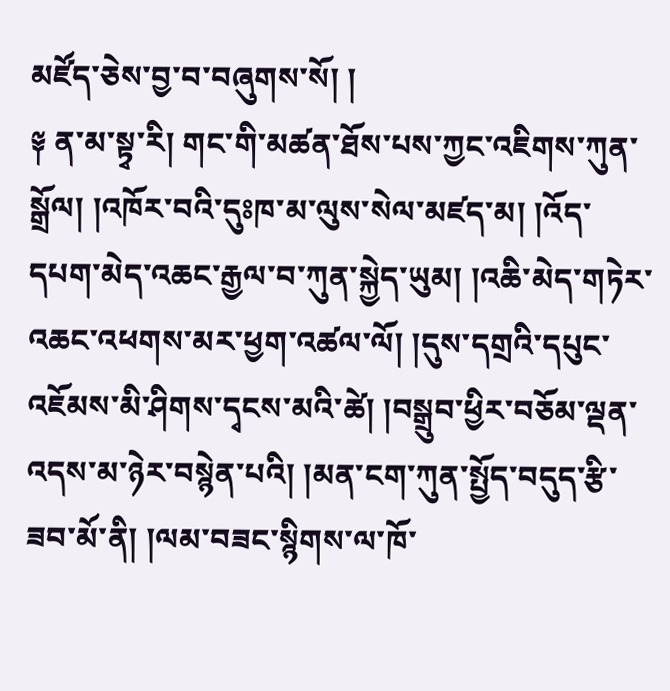མཛོད་ཅེས་བྱ་བ་བཞུགས་སོ། །
༈ ན་མ་སྟྭ་རི། གང་གི་མཚན་ཐོས་པས་ཀྱང་འཇིགས་ཀུན་སྒྲོལ། །འཁོར་བའི་དུཿཁ་མ་ལུས་སེལ་མཛད་མ། །འོད་དཔག་མེད་འཆང་རྒྱལ་བ་ཀུན་སྐྱེད་ཡུམ། །འཆི་མེད་གཏེར་འཆང་འཕགས་མར་ཕྱག་འཚལ་ལོ། །དུས་དགྲའི་དཔུང་འཇོམས་མི་ཤིགས་དྭངས་མའི་ཚེ། །བསྒྲུབ་ཕྱིར་བཅོམ་ལྡན་འདས་མ་ཉེར་བསྙེན་པའི། །མན་ངག་ཀུན་སྤྱོད་བདུད་རྩི་ཟབ་མོ་ནི། །ལམ་བཟང་སྙིགས་ལ་ཁོ་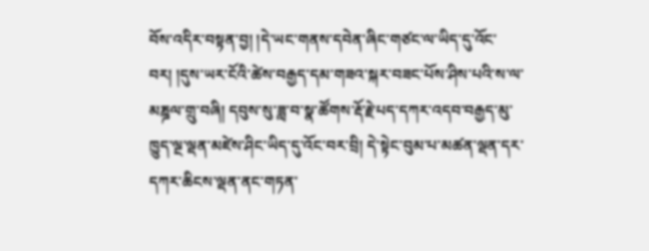བོས་འདིར་བསྟན་བྱ། །དེ་ཡང་གནས་དབེན་ཞིང་གཙང་ལ་ཡིད་དུ་འོང་བར། །དུས་ཡར་ངོའི་ཚེས་བརྒྱད་དམ་གཟའ་སྐར་བཟང་པོས་ཤིས་པའི་ས་ལ་མཎྜལ་གྲུ་བཞི། དབུས་སུ་ཟླ་བ་སྣ་ཚོགས་རྡོ་རྗེ་པད་དཀར་འདབ་བརྒྱད་མུ་ཁྱུད་ལྔ་ལྡན་མཛེས་ཤིང་ཡིད་དུ་འོང་བར་བྲི། དེ་སྟེང་བུམ་པ་མཚན་ལྡན་དར་དཀར་ཆིངས་ལྡན་ནང་གཏན་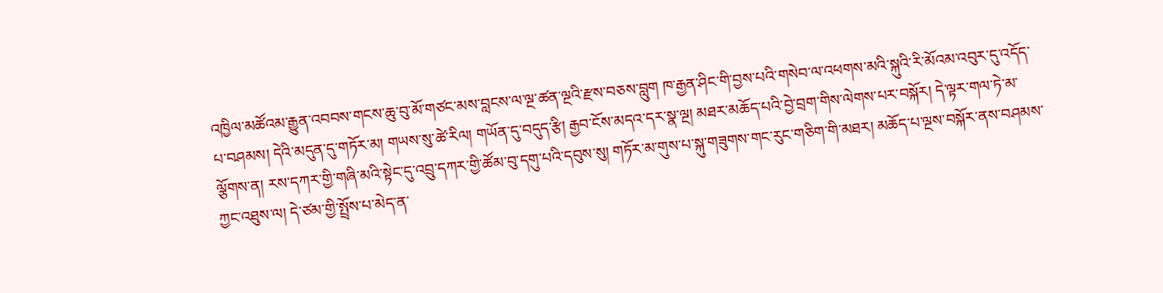འཁྱིལ་མཚོའམ་རྒྱུན་འབབས་གངས་ཆུ་བུ་མོ་གཙང་མས་བླངས་ལ་ལྔ་ཚན་ལྔའི་རྫས་བཅས་བླུག ཁ་རྒྱན་ཤིང་གི་བྱས་པའི་གསེབ་ལ་འཕགས་མའི་སྐུའི་རི་མོའམ་འབུར་དུ་འདོད་པ་བཤམས། དེའི་མདུན་དུ་གཏོར་མ། གཡས་སུ་ཚེ་རིལ། གཡོན་དུ་བདུད་རྩི། རྒྱབ་ངོས་མདའ་དར་སྣ་ལྔ། མཐར་མཆོད་པའི་བྱེ་བྲག་གིས་ལེགས་པར་བསྐོར། དེ་ལྟར་གལ་ཏེ་མ་ལྕོགས་ན། རས་དཀར་གྱི་གཞི་མའི་སྟེང་དུ་འབྲུ་དཀར་གྱི་ཚོམ་བུ་དགུ་པའི་དབུས་སུ། གཏོར་མ་གུས་པ་སྐུ་གཟུགས་གང་རུང་གཅིག་གི་མཐར། མཆོད་པ་ལྔས་བསྐོར་ནས་བཤམས་ཀྱང་འཐུས་ལ། དེ་ཙམ་གྱི་སྤྲོས་པ་མེད་ན་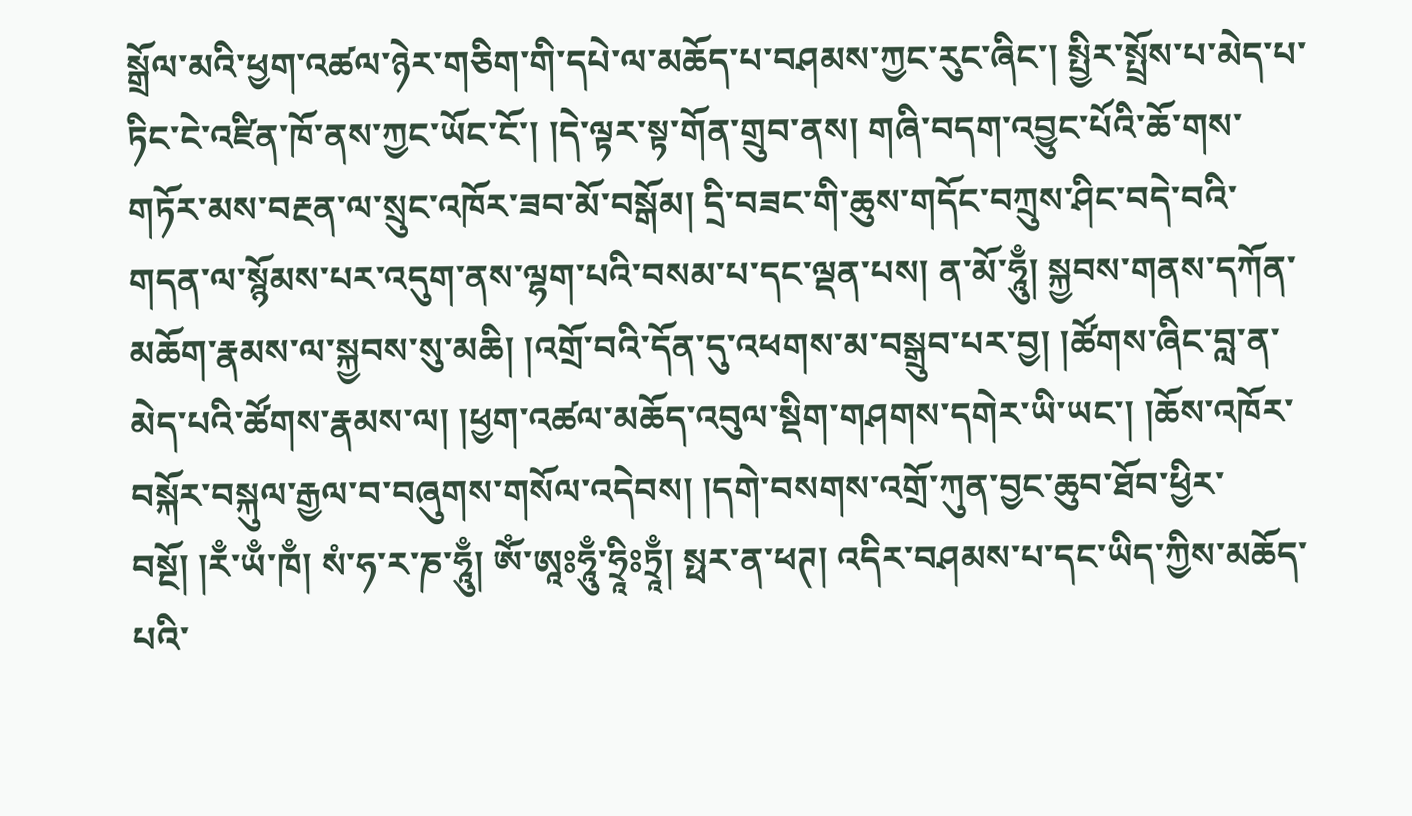སྒྲོལ་མའི་ཕྱག་འཚལ་ཉེར་གཅིག་གི་དཔེ་ལ་མཆོད་པ་བཤམས་ཀྱང་རུང་ཞིང་། སྤྱིར་སྤྲོས་པ་མེད་པ་ཏིང་ངེ་འཛིན་ཁོ་ནས་ཀྱང་ཡོང་ངོ་། །དེ་ལྟར་སྟ་གོན་གྲུབ་ནས། གཞི་བདག་འབྱུང་པོའི་ཆོ་གས་གཏོར་མས་བརྔན་ལ་སྲུང་འཁོར་ཟབ་མོ་བསྒོམ། དྲི་བཟང་གི་ཆུས་གདོང་བཀྲུས་ཤིང་བདེ་བའི་གདན་ལ་སྙོམས་པར་འདུག་ནས་ལྷག་པའི་བསམ་པ་དང་ལྡན་པས། ན་མོ་ཧཱུྃ། སྐྱབས་གནས་དཀོན་མཆོག་རྣམས་ལ་སྐྱབས་སུ་མཆི། །འགྲོ་བའི་དོན་དུ་འཕགས་མ་བསྒྲུབ་པར་བྱ། །ཚོགས་ཞིང་བླ་ན་མེད་པའི་ཚོགས་རྣམས་ལ། །ཕྱག་འཚལ་མཆོད་འབུལ་སྡིག་གཤགས་དགེར་ཡི་ཡང་། །ཆོས་འཁོར་བསྐོར་བསྐུལ་རྒྱལ་བ་བཞུགས་གསོལ་འདེབས། །དགེ་བསགས་འགྲོ་ཀུན་བྱང་ཆུབ་ཐོབ་ཕྱིར་བསྔོ། །རྃ་ཡྃ་ཁྃ། སཾ་ཧ་ར་ཎ་ཧཱུྃ། ཨོཾ་ཨཱཿཧཱུྃ་ཧྲཱིཿཏྲཱྃ། སྥར་ན་ཕཊ། འདིར་བཤམས་པ་དང་ཡིད་ཀྱིས་མཆོད་པའི་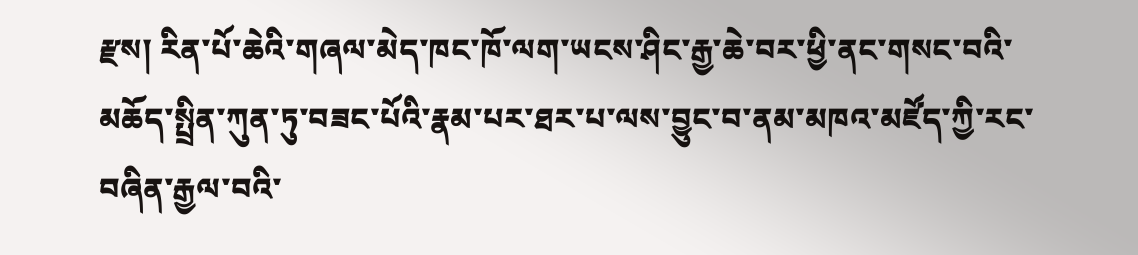རྫས། རིན་པོ་ཆེའི་གཞལ་མེད་ཁང་ཁོ་ལག་ཡངས་ཤིང་རྒྱ་ཆེ་བར་ཕྱི་ནང་གསང་བའི་མཆོད་སྤྲིན་ཀུན་ཏུ་བཟང་པོའི་རྣམ་པར་ཐར་པ་ལས་བྱུང་བ་ནམ་མཁའ་མཛོད་ཀྱི་རང་བཞིན་རྒྱལ་བའི་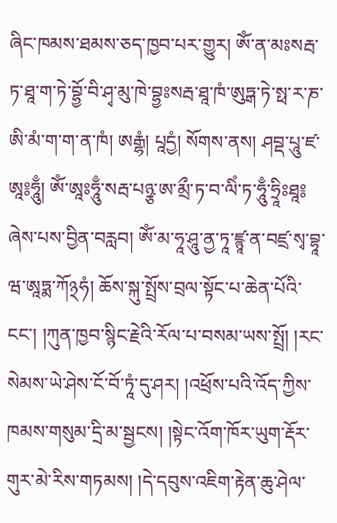ཞིང་ཁམས་ཐམས་ཅད་ཁྱབ་པར་གྱུར། ཨོཾ་ན་མཿསརྦ་ཏ་ཐཱ་ག་ཏེ་བྷྱོ་བི་ཤྭ་མུ་ཁེ་བྷྱཿསརྦ་ཐཱ་ཁཾ་ཨུཏྒ་ཏེ་སྥ་ར་ཎ་ཨི་མཾ་ག་ག་ན་ཁཾ། ཨརྒྷཾ། པཱདྱཾ། སོགས་ནས། ཤབྡ་པཱུ་ཛ་ཨཱ༔ཧཱུྃ། ཨོཾ་ཨཱཿཧཱུྃ་སརྦ་པཉྩ་ཨ་མྲྀ་ཏ་བ་ལིཾ་ཏ་ཧཱུྃ་ཧྲཱིཿཐཱ༔ ཞེས་པས་བྱིན་བརླབ། ཨོཾ་མ་ཧཱ་ཤཱུ་ནྱ་ཏཱ་ཛྙཱ་ན་བཛྲ་སྭ་བྷཱ་ཝ་ཨཱཏྨ་ཀོ྅ཧཾ། ཆོས་སྐུ་སྤྲོས་བྲལ་སྟོང་པ་ཆེན་པོའི་ངང་། །ཀུན་ཁྱབ་སྙིང་རྗེའི་རོལ་པ་བསམ་ཡས་སྤྲོ། །རང་སེམས་ཡེ་ཤེས་ངོ་བོ་ཏཱཾ་དུ་ཤར། །འཕྲོས་པའི་འོད་ཀྱིས་ཁམས་གསུམ་དྲི་མ་སྦྱངས། །སྟེང་འོག་ཁོར་ཡུག་རྡོར་གུར་མེ་རིས་གཏམས། །དེ་དབུས་འཇིག་རྟེན་ཆུ་ཤེལ་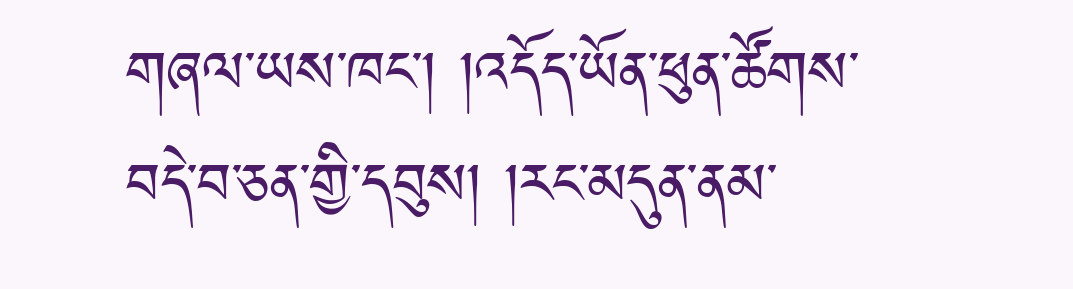གཞལ་ཡས་ཁང་། །འདོད་ཡོན་ཕུན་ཚོགས་བདེ་བ་ཅན་གྱི་དབུས། །རང་མདུན་ནམ་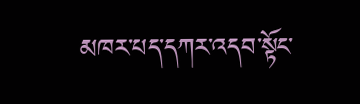མཁར་པད་དཀར་འདབ་སྟོང་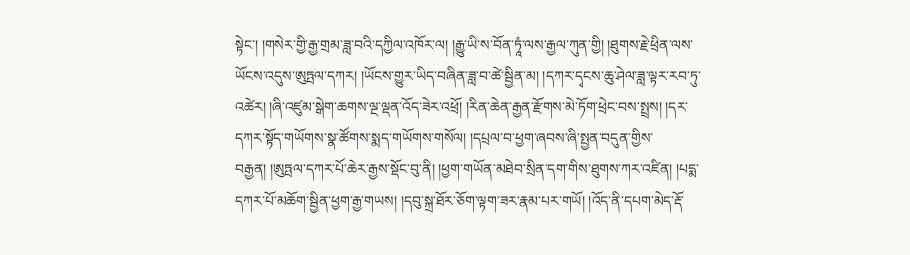སྟེང་། །གསེར་གྱི་རྒྱ་གྲམ་ཟླ་བའི་དཀྱིལ་འཁོར་ལ། །རྒྱུ་ཡི་ས་བོན་ཏཱཾ་ལས་རྒྱལ་ཀུན་གྱི། །ཐུགས་རྗེ་ཕྲིན་ལས་ཡོངས་འདུས་ཨུཏྤལ་དཀར། །ཡོངས་གྱུར་ཡིད་བཞིན་ཟླ་བ་ཚེ་སྦྱིན་མ། །དཀར་དྭངས་ཆུ་ཤེལ་ཟླ་ལྟར་རབ་ཏུ་འཚེར། །ཞི་འཛུམ་སྒེག་ཆགས་ལྔ་ལྡན་འོད་ཟེར་འཕྲོ། །རིན་ཆེན་རྒྱན་རྫོགས་མེ་ཏོག་ཕྲེང་བས་སྤྲས། །དར་དཀར་སྟོད་གཡོགས་སྣ་ཚོགས་སྨད་གཡོགས་གསོལ། །དཔྲལ་བ་ཕྱག་ཞབས་ཞི་སྤྱན་བདུན་གྱིས་བརྒྱན། །ཨུཏྤལ་དཀར་པོ་ཆེར་རྒྱས་སྡོང་བུ་ནི། །ཕྱག་གཡོན་མཐེབ་སྲིན་དག་གིས་ཐུགས་ཀར་འཛིན། །པདྨ་དཀར་པོ་མཆོག་སྦྱིན་ཕྱག་རྒྱ་གཡས། །དབུ་སྐྲ་ཐོར་ཅོག་ལྟག་ཟར་རྣམ་པར་གཡོ། །འོད་ནི་དཔག་མེད་རྡོ་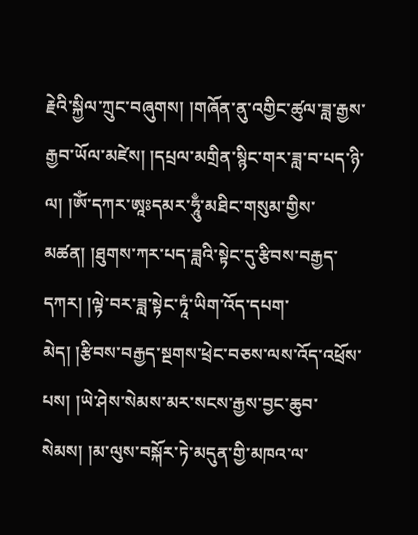རྗེའི་སྐྱིལ་ཀྲུང་བཞུགས། །གཞོན་ནུ་འགྱིང་ཚུལ་ཟླ་རྒྱས་རྒྱབ་ཡོལ་མཛེས། །དཔྲལ་མགྲིན་སྙིང་གར་ཟླ་བ་པད་ཉི་ལ། །ཨོཾ་དཀར་ཨཱཿདམར་ཧཱུྃ་མཐིང་གསུམ་གྱིས་མཚན། །ཐུགས་ཀར་པད་ཟླའི་སྟེང་དུ་རྩིབས་བརྒྱད་དཀར། །ལྟེ་བར་ཟླ་སྟེང་ཏཱཾ་ཡིག་འོད་དཔག་མེད། །རྩིབས་བརྒྱད་སྔགས་ཕྲེང་བཅས་ལས་འོད་འཕྲོས་པས། །ཡེ་ཤེས་སེམས་མར་སངས་རྒྱས་བྱང་ཆུབ་སེམས། །མ་ལུས་བསྐོར་ཏེ་མདུན་གྱི་མཁའ་ལ་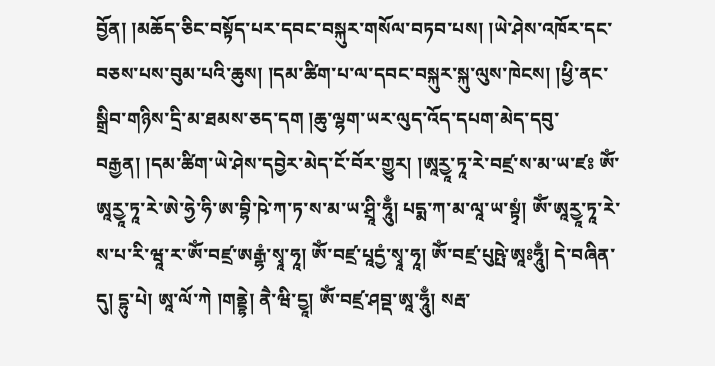བྱོན། །མཆོད་ཅིང་བསྟོད་པར་དབང་བསྐུར་གསོལ་བཏབ་པས། །ཡེ་ཤེས་འཁོར་དང་བཅས་པས་བུམ་པའི་ཆུས། །དམ་ཚིག་པ་ལ་དབང་བསྐུར་སྐུ་ལུས་ཁེངས། །ཕྱི་ནང་སྒྲིབ་གཉིས་དྲི་མ་ཐམས་ཅད་དག །ཆུ་ལྷག་ཡར་ལུད་འོད་དཔག་མེད་དབུ་བརྒྱན། །དམ་ཚིག་ཡེ་ཤེས་དབྱེར་མེད་ངོ་བོར་གྱུར། །ཨཱརྱཱ་ཏཱ་རེ་བཛྲ་ས་མ་ཡ་ཛཿ ཨོཾ་ཨཱརྱཱ་ཏཱ་རེ་ཨེ་ཧྱེ་ཧི་ཨ་བྷི་ཥེ་ཀ་ཏ་ས་མ་ཡ་ཤྲཱི་ཧཱུྃ། པདྨ་ཀ་མ་ལཱ་ཡ་སྟྭཾ། ཨོཾ་ཨཱརྱཱ་ཏཱ་རེ་ས་པ་རི་ཝཱ་ར་ཨོཾ་བཛྲ་ཨརྒྷཾ་སྭཱ་ཧཱ། ཨོཾ་བཛྲ་པཱདྱཾ་སྭཱ་ཧཱ། ཨོཾ་བཛྲ་པུཥྤེ་ཨཱཿཧཱུྃ། དེ་བཞིན་དུ། དྷུ་པེ། ཨཱ་ལོ་ཀེ །གནྡྷེ། ནཻ་ཝི་དྱཱ། ཨོཾ་བཛྲ་ཤབྡ་ཨཱ་ཧཱུྃ། སརྦ་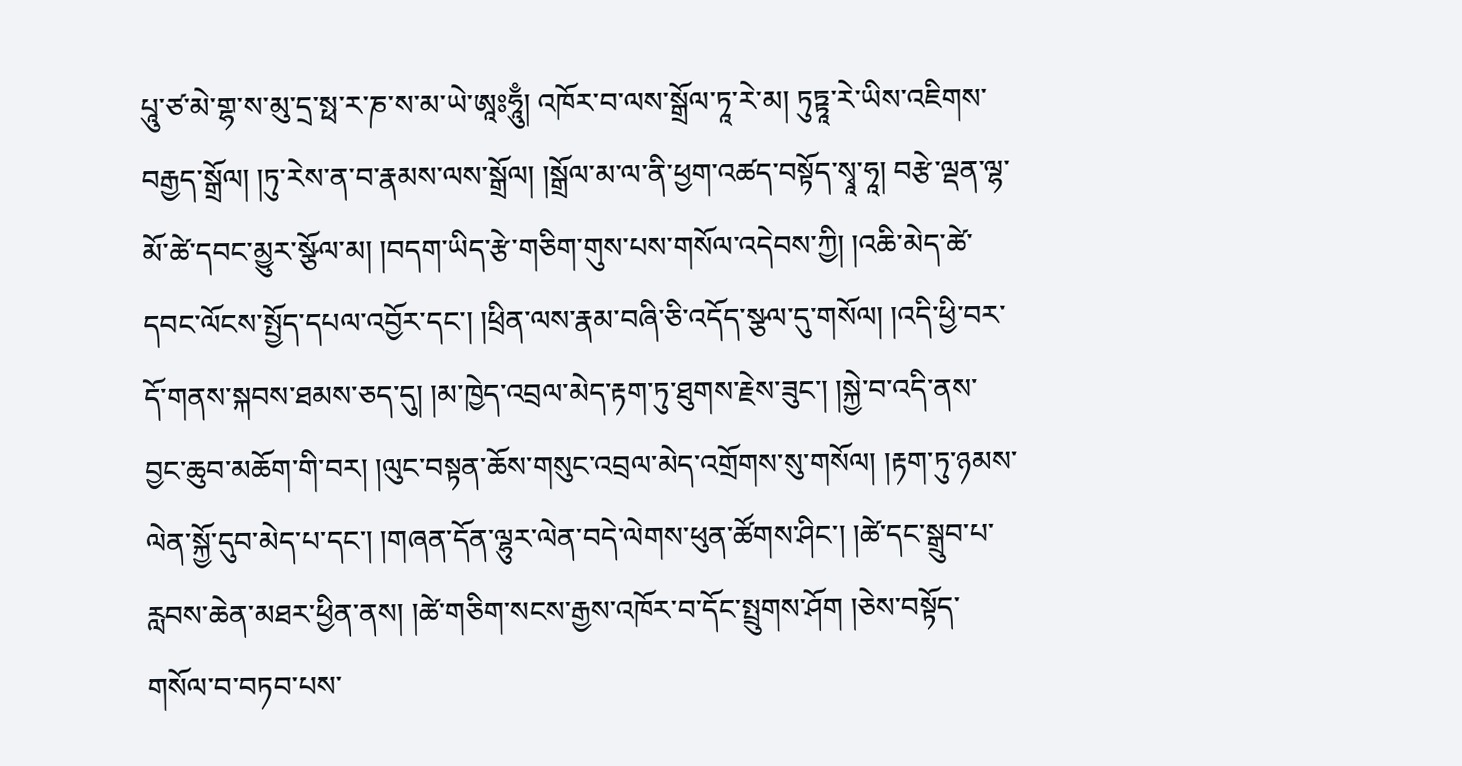པཱུ་ཙ་མེ་གྷ་ས་མུ་དྲ་སྥ་ར་ཎ་ས་མ་ཡེ་ཨཱཿཧཱུྃ། འཁོར་བ་ལས་སྒྲོལ་ཏཱ་རེ་མ། ཏུཏྟཱ་རེ་ཡིས་འཇིགས་བརྒྱད་སྒྲོལ། །ཏུ་རེས་ན་བ་རྣམས་ལས་སྒྲོལ། །སྒྲོལ་མ་ལ་ནི་ཕྱག་འཚད་བསྟོད་སྭཱ་ཧཱ། བརྩེ་ལྡན་ལྷ་མོ་ཚེ་དབང་མྱུར་སྩོལ་མ། །བདག་ཡིད་རྩེ་གཅིག་གུས་པས་གསོལ་འདེབས་ཀྱི། །འཆི་མེད་ཚེ་དབང་ལོངས་སྤྱོད་དཔལ་འབྱོར་དང་། །ཕྲིན་ལས་རྣམ་བཞི་ཅི་འདོད་སྩལ་དུ་གསོལ། །འདི་ཕྱི་བར་དོ་གནས་སྐབས་ཐམས་ཅད་དུ། །མ་ཁྱེད་འབྲལ་མེད་རྟག་ཏུ་ཐུགས་རྗེས་ཟུང་། །སྐྱེ་བ་འདི་ནས་བྱང་ཆུབ་མཆོག་གི་བར། །ལུང་བསྟན་ཆོས་གསུང་འབྲལ་མེད་འགྲོགས་སུ་གསོལ། །རྟག་ཏུ་ཉམས་ལེན་སྐྱོ་དུབ་མེད་པ་དང་། །གཞན་དོན་ལྷུར་ལེན་བདེ་ལེགས་ཕུན་ཚོགས་ཤིང་། །ཚེ་དང་སྒྲུབ་པ་རླབས་ཆེན་མཐར་ཕྱིན་ནས། །ཚེ་གཅིག་སངས་རྒྱས་འཁོར་བ་དོང་སྤྲུགས་ཤོག །ཅེས་བསྟོད་གསོལ་བ་བཏབ་པས་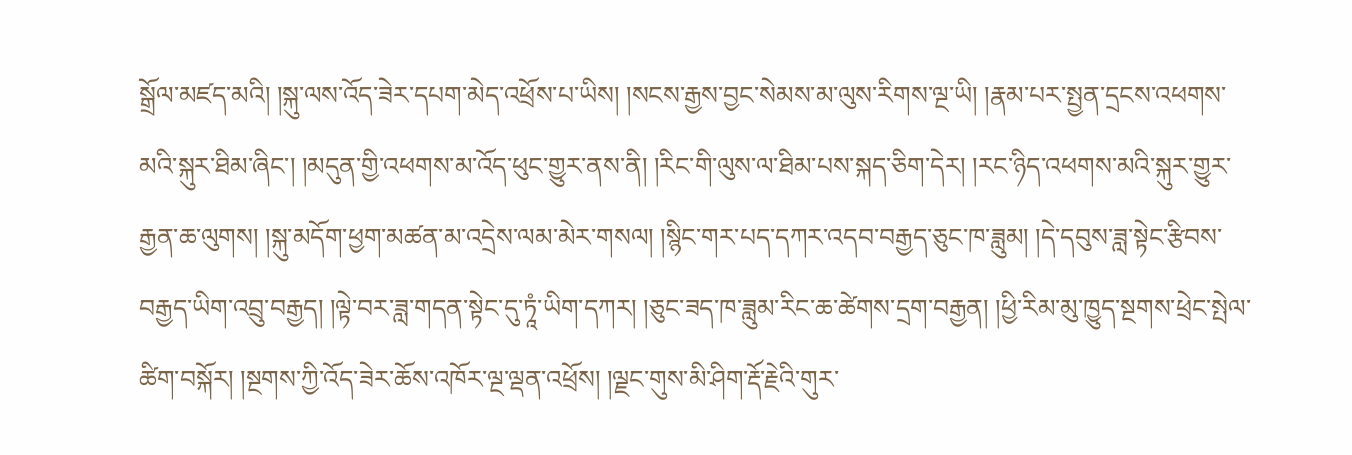སྒྲོལ་མཛད་མའི། །སྐུ་ལས་འོད་ཟེར་དཔག་མེད་འཕྲོས་པ་ཡིས། །སངས་རྒྱས་བྱང་སེམས་མ་ལུས་རིགས་ལྔ་ཡི། །རྣམ་པར་སྤྱན་དྲངས་འཕགས་མའི་སྐུར་ཐིམ་ཞིང་། །མདུན་གྱི་འཕགས་མ་འོད་ཕུང་གྱུར་ནས་ནི། །རིང་གི་ལུས་ལ་ཐིམ་པས་སྐད་ཅིག་དེར། །རང་ཉིད་འཕགས་མའི་སྐུར་གྱུར་རྒྱན་ཆ་ལུགས། །སྐུ་མདོག་ཕྱག་མཚན་མ་འདྲེས་ལམ་མེར་གསལ། །སྙིང་གར་པད་དཀར་འདབ་བརྒྱད་ཅུང་ཁ་ཟླུམ། །དེ་དབུས་ཟླ་སྟེང་རྩིབས་བརྒྱད་ཡིག་འབྲུ་བརྒྱད། །ལྟེ་བར་ཟླ་གདན་སྟེང་དུ་ཏཱཾ་ཡིག་དཀར། །ཅུང་ཟད་ཁ་ཟླུམ་རིང་ཆ་ཚེགས་དྲག་བརྒྱན། །ཕྱི་རིམ་མུ་ཁྱུད་སྔགས་ཕྲེང་སྤེལ་ཚིག་བསྐོར། །སྔགས་ཀྱི་འོད་ཟེར་ཆོས་འཁོར་ལྔ་ལྡན་འཕྲོས། །ལྗང་གུས་མི་ཤིག་རྡོ་རྗེའི་གུར་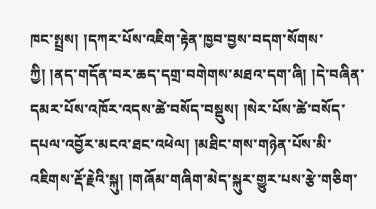ཁང་སྤྲས། །དཀར་པོས་འཇིག་རྟེན་ཁྱབ་བྱས་བདག་སོགས་ཀྱི། །ནད་གདོན་བར་ཆད་དགྲ་བགེགས་མཐའ་དག་ཞི། །དེ་བཞིན་དམར་པོས་འཁོར་འདས་ཚེ་བསོད་བསྡུས། །སེར་པོས་ཚེ་བསོད་དཔལ་འབྱོར་མངའ་ཐང་འཕེལ། །མཐིང་གས་གཉེན་པོས་མི་འཇིགས་རྡོ་རྗེའི་སྐུ། །གཞོམ་གཞིག་མེད་སྐུར་གྱུར་པས་རྩེ་གཅིག་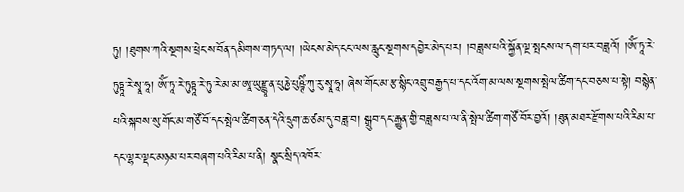ཏུ། །ཐུགས་ཀའི་སྔགས་ཕྲེང་ས་བོན་དམིགས་གཏད་ལ། །ཡེངས་མེད་ངང་ལས་རླུང་སྔགས་དབྱེར་མེད་པར། །བཟླས་པའི་སྐྱོན་ལྔ་སྤངས་ལ་དག་པར་བཟླའོ། །ཨོཾ་ཏཱ་རེ་ཏུཏྟཱ་རེ་སྭཱ་ཧཱ། ཨོཾ་ཏཱ་རེ་ཏུཏྟཱ་རེ་ཏུ་རེ་མ་མ་ཨཱ་ཡུརྫྙཱ་ན་པུཎྱེ་པུཥྚིཾ་ཀུ་རུ་སྭཱ་ཧཱ། ཞེས་གོང་མ་རྩ་སྙིང་འབྲུ་བརྒྱད་པ་དང་འོག་མ་ལས་སྔགས་སྤེལ་ཚིག་དང་བཅས་པ་སྟེ། བསྙེན་པའི་སྐབས་སུ་གོང་མ་གཙོ་བོ་དང་སྤེལ་ཚིག་ཅན་དེའི་དྲུག་ཆ་ཙམ་དུ་བཟླ་བ། སྒྲུབ་དང་རྒྱུན་གྱི་བཟླས་པ་ལ་ནི་སྤེལ་ཚིག་གཙོ་བོར་བྱའོ། །ཐུན་མཐར་རྫོགས་པའི་རིམ་པ་དང་ལྷར་ལྡང་མཉམ་པར་བཞག་པའི་རིམ་པ་ནི། སྣང་སྲིད་འཁོར་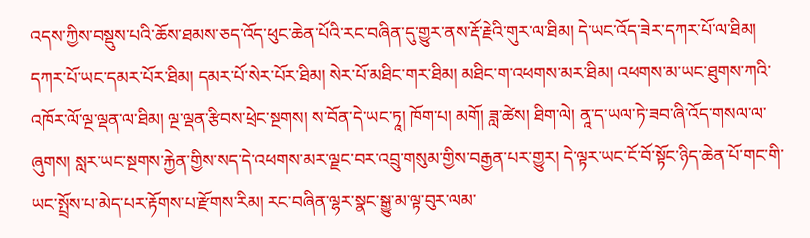འདས་ཀྱིས་བསྡུས་པའི་ཆོས་ཐམས་ཅད་འོད་ཕུང་ཆེན་པོའི་རང་བཞིན་དུ་གྱུར་ནས་རྡོ་རྗེའི་གུར་ལ་ཐིམ། དེ་ཡང་འོད་ཟེར་དཀར་པོ་ལ་ཐིམ། དཀར་པོ་ཡང་དམར་པོར་ཐིམ། དམར་པོ་སེར་པོར་ཐིམ། སེར་པོ་མཐིང་གར་ཐིམ། མཐིང་ག་འཕགས་མར་ཐིམ། འཕགས་མ་ཡང་ཐུགས་ཀའི་འཁོར་ལོ་ལྔ་ལྡན་ལ་ཐིམ། ལྔ་ལྡན་རྩིབས་ཕྲེང་སྔགས། ས་བོན་དེ་ཡང་ཏཱ། ཁོག་པ། མགོ། ཟླ་ཚེས། ཐིག་ལེ། ནཱ་ད་ཡལ་ཏེ་ཟབ་ཞི་འོད་གསལ་ལ་ཞུགས། སླར་ཡང་སྔགས་རྐྱེན་གྱིས་སད་དེ་འཕགས་མར་ལྗང་བར་འབྲུ་གསུམ་གྱིས་བརྒྱན་པར་གྱུར། དེ་ལྟར་ཡང་ངོ་བོ་སྟོང་ཉིད་ཆེན་པོ་གང་གི་ཡང་སྤྲོས་པ་མེད་པར་རྟོགས་པ་རྫོགས་རིམ། རང་བཞིན་ལྷར་སྣང་སྒྱུ་མ་ལྟ་བུར་ལམ་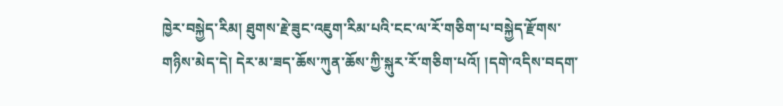ཁྱེར་བསྐྱེད་རིམ། ཐུགས་རྗེ་ཟུང་འཇུག་རིམ་པའི་ངང་ལ་རོ་གཅིག་པ་བསྐྱེད་རྫོགས་གཉིས་མེད་དེ། དེར་མ་ཟད་ཆོས་ཀུན་ཆོས་ཀྱི་སྐུར་རོ་གཅིག་པའོ། །དགེ་འདིས་བདག་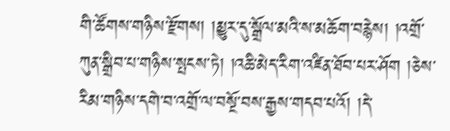གི་ཚོགས་གཉིས་རྫོགས། །མྱུར་དུ་སྒྲོལ་མའི་ས་མཆོག་བརྙེས། །འགྲོ་ཀུན་སྒྲིབ་པ་གཉིས་སྤངས་ཏེ། །འཆི་མེད་རིག་འཛིན་ཐོབ་པར་ཤོག །ཅེས་རིམ་གཉིས་དགེ་བ་འགྲོ་ལ་བསྔོ་བས་རྒྱས་གདབ་པའོ། །དེ་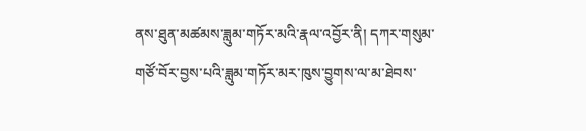ནས་ཐུན་མཚམས་ཟླུམ་གཏོར་མའི་རྣལ་འབྱོར་ནི། དཀར་གསུམ་གཙོ་བོར་བྱས་པའི་ཟླུམ་གཏོར་མར་ཁུས་བྱུགས་ལ་མ་ཐེབས་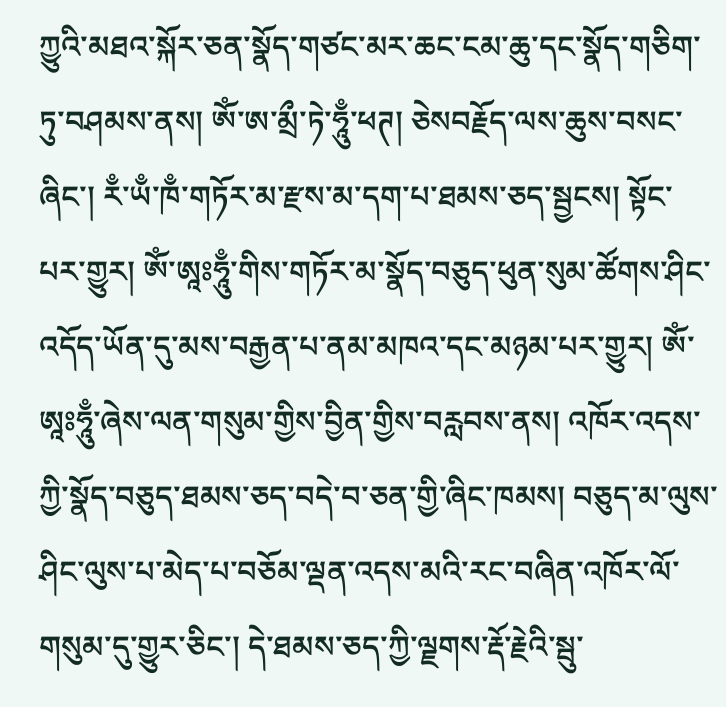ཀྱུའི་མཐའ་སྐོར་ཅན་སྣོད་གཙང་མར་ཆང་ངམ་ཆུ་དང་སྣོད་གཅིག་ཏུ་བཤམས་ནས། ཨོཾ་ཨ་མྲྀ་ཏེ་ཧཱུྃ་ཕཊ། ཅེསབརྗོད་ལས་ཆུས་བསང་ཞིང་། རྃ་ཡྃ་ཁྃ་གཏོར་མ་རྫས་མ་དག་པ་ཐམས་ཅད་སྦྱངས། སྟོང་པར་གྱུར། ཨོཾ་ཨཱཿཧཱུྃ་གིས་གཏོར་མ་སྣོད་བཅུད་ཕུན་སུམ་ཚོགས་ཤིང་འདོད་ཡོན་དུ་མས་བརྒྱན་པ་ནམ་མཁའ་དང་མཉམ་པར་གྱུར། ཨོཾ་ཨཱཿཧཱུྃ་ཞེས་ལན་གསུམ་གྱིས་བྱིན་གྱིས་བརླབས་ནས། འཁོར་འདས་ཀྱི་སྣོད་བཅུད་ཐམས་ཅད་བདེ་བ་ཅན་གྱི་ཞིང་ཁམས། བཅུད་མ་ལུས་ཤིང་ལུས་པ་མེད་པ་བཅོམ་ལྡན་འདས་མའི་རང་བཞིན་འཁོར་ལོ་གསུམ་དུ་གྱུར་ཅིང་། དེ་ཐམས་ཅད་ཀྱི་ལྗགས་རྡོ་རྗེའི་སྦུ་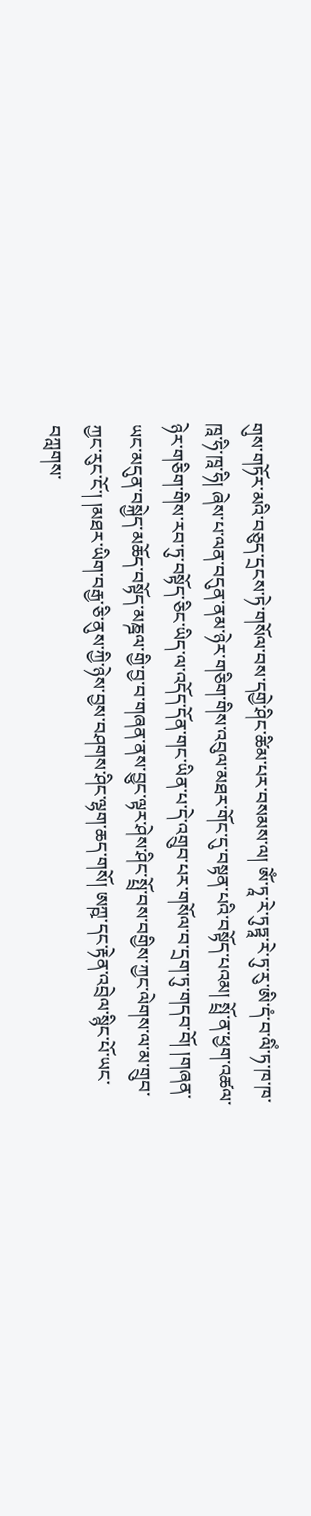གུས་གཏོར་མའི་བཅུད་དྲངས་ཏེ་གསོལ་བས་དགྱེ་ཤིང་ཚིམ་པར་བསམས་ལ། ཨོཾ་ཏཱ་རེ་ཏུཏྟཱ་རེ་ཏུ་རུ་ཨི་དཾ་བ་ལིཾ་ཏ་ཁ་ཁ་ཁཱ་ཧི་ཁཱ་ཧི། ཞེས་པ་ལན་བདུན་ནམ་ཉེར་གཅིག་གིས་འབུལ་མཐར་གོང་དུ་བསྟན་པའི་བསྟོད་པའམ། སྤྲོ་ན་ཕྱག་འཚལ་ཉེར་གཅིག་གིས་རབ་ཏུ་བསྟོད་ཅིང་ཡིད་ལ་འདོད་དོན་གང་ཡིན་པ་དེ་འགྲུབ་པར་གསོལ་བ་དྲག་ཏུ་གདབ་བོ། །གཞན་ཡང་མདུན་བསྐྱེད་མཆོད་བསྟོད་མཎྜལ་གྱི་བྱ་བ་གཞན་ནས་བྱུང་ལྟར་ཤེས་ཤིང་སྤྲོ་བས་བགྱིས་ཀྱང་ལེགས་ལ་མ་གྲུབ་ཀྱང་རུང་ངོ་། །མཐར་ཡིག་བརྒྱ་ཅི་ནུས་ཀྱི་ཉེས་བྱས་བཤགས་ཤིང་ལྷག་ཆད་གསོ། ཨཀྵ་དང་རྟེན་འབྲེལ་སྙིང་པོ་ཡང་བཀླགས་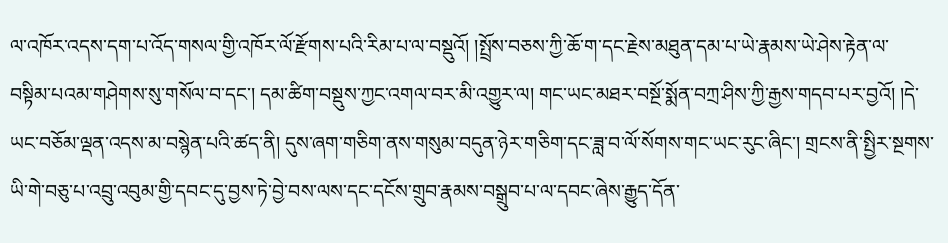ལ་འཁོར་འདས་དག་པ་འོད་གསལ་གྱི་འཁོར་ལོ་རྫོགས་པའི་རིམ་པ་ལ་བསྡུའོ། །སྤྲོས་བཅས་ཀྱི་ཆོ་ག་དང་རྗེས་མཐུན་དམ་པ་ཡེ་རྣམས་ཡེ་ཤེས་རྟེན་ལ་བསྟིམ་པའམ་གཤེགས་སུ་གསོལ་བ་དང་། དམ་ཚིག་བསྡུས་ཀྱང་འགལ་བར་མི་འགྱུར་ལ། གང་ཡང་མཐར་བསྔོ་སྨོན་བཀྲ་ཤིས་ཀྱི་རྒྱས་གདབ་པར་བྱའོ། །དེ་ཡང་བཅོམ་ལྡན་འདས་མ་བསྙེན་པའི་ཚད་ནི། དུས་ཞག་གཅིག་ནས་གསུམ་བདུན་ཉེར་གཅིག་དང་ཟླ་བ་ལོ་སོགས་གང་ཡང་རུང་ཞིང་། གྲངས་ནི་སྤྱིར་སྔགས་ཡི་གེ་བཅུ་པ་འབྲུ་འབུམ་གྱི་དབང་དུ་བྱས་ཏེ་བྱེ་བས་ལས་དང་དངོས་གྲུབ་རྣམས་བསྒྲུབ་པ་ལ་དབང་ཞེས་རྒྱུད་དོན་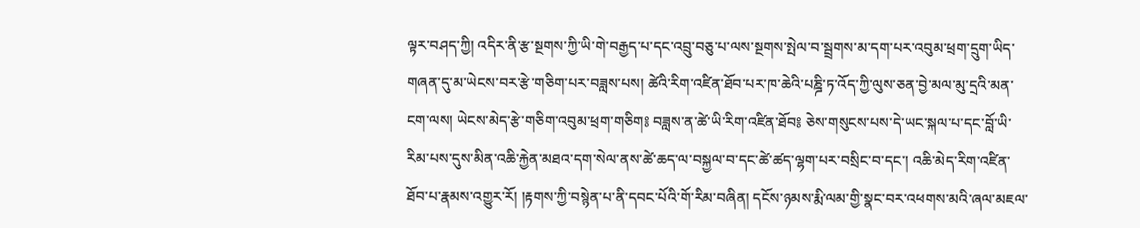ལྟར་བཤད་ཀྱི། འདིར་ནི་རྩ་སྔགས་ཀྱི་ཡི་གེ་བརྒྱད་པ་དང་འབྲུ་བཅུ་པ་ལས་སྔགས་སྤེལ་བ་སྦྲགས་མ་དག་པར་འབུམ་ཕྲག་དྲུག་ཡིད་གཞན་དུ་མ་ཡེངས་བར་རྩེ་གཅིག་པར་བཟླས་པས། ཚེའི་རིག་འཛིན་ཐོབ་པར་ཁ་ཆེའི་པཎྜི་ཏ་འོད་ཀྱི་ལུས་ཅན་བྱེ་མལ་མུ་དྲའི་མན་ངག་ལས། ཡེངས་མེད་རྩེ་གཅིག་འབུམ་ཕྲག་གཅིག༔ བཟླས་ན་ཚེ་ཡི་རིག་འཛིན་ཐོབ༔ ཅེས་གསུངས་པས་དེ་ཡང་སྐལ་པ་དང་བློ་ཡི་རིམ་པས་དུས་མིན་འཆི་རྐྱེན་མཐའ་དག་སེལ་ནས་ཚེ་ཆད་ལ་བསྐྱལ་བ་དང་ཚེ་ཚད་ལྷག་པར་བསྲིང་བ་དང་། འཆི་མེད་རིག་འཛིན་ཐོབ་པ་རྣམས་འགྱུར་རོ། །རྟགས་ཀྱི་བསྙེན་པ་ནི་དབང་པོའི་གོ་རིམ་བཞིན། དངོས་ཉམས་རྨི་ལམ་གྱི་སྣང་བར་འཕགས་མའི་ཞལ་མཇལ་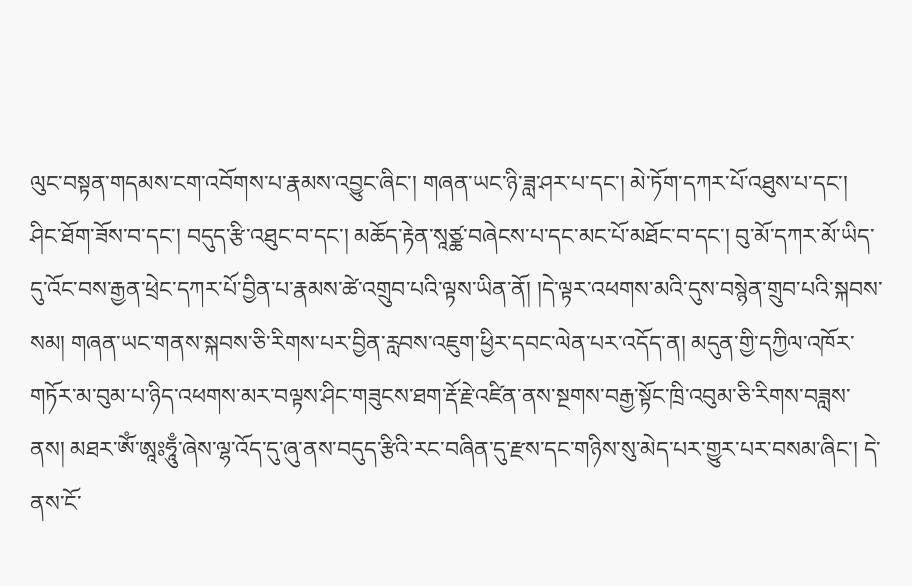ལུང་བསྟན་གདམས་ངག་འབོགས་པ་རྣམས་འབྱུང་ཞིང་། གཞན་ཡང་ཉི་ཟླ་ཤར་པ་དང་། མེ་ཏོག་དཀར་པོ་འཐུས་པ་དང་། ཤིང་ཐོག་ཟོས་བ་དང་། བདུད་རྩི་འཐུང་བ་དང་། མཆོད་རྟེན་སཱཙྪ་བཞེངས་པ་དང་མང་པོ་མཐོང་བ་དང་། བུ་མོ་དཀར་མོ་ཡིད་དུ་འོང་བས་རྒྱན་ཕྲེང་དཀར་པོ་བྱིན་པ་རྣམས་ཚེ་འགྲུབ་པའི་ལྟས་ཡིན་ནོ། །དེ་ལྟར་འཕགས་མའི་དུས་བསྙེན་གྲུབ་པའི་སྐབས་སམ། གཞན་ཡང་གནས་སྐབས་ཅི་རིགས་པར་བྱིན་རླབས་འཇུག་ཕྱིར་དབང་ལེན་པར་འདོད་ན། མདུན་གྱི་དཀྱིལ་འཁོར་གཏོར་མ་བུམ་པ་ཉིད་འཕགས་མར་བལྟས་ཤིང་གཟུངས་ཐག་རྡོ་རྗེ་འཛིན་ནས་སྔགས་བརྒྱ་སྟོང་ཁྲི་འབུམ་ཅི་རིགས་བཟླས་ནས། མཐར་ཨོཾ་ཨཱཿཧཱུྃ་ཞེས་ལྷ་འོད་དུ་ཞུ་ནས་བདུད་རྩིའི་རང་བཞིན་དུ་རྫས་དང་གཉིས་སུ་མེད་པར་གྱུར་པར་བསམ་ཞིང་། དེ་ནས་ངོ་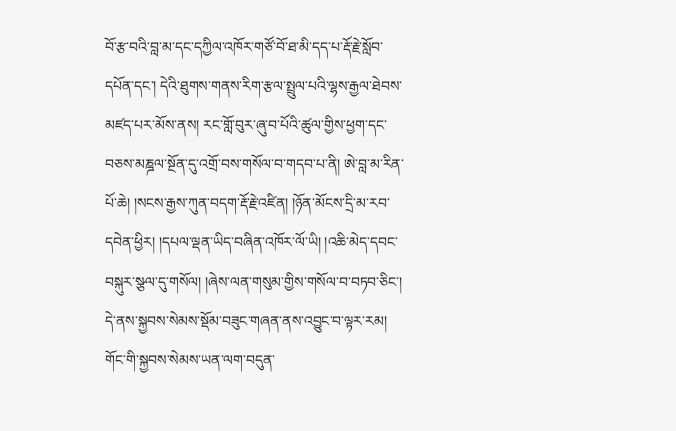བོ་རྩ་བའི་བླ་མ་དང་དཀྱིལ་འཁོར་གཙོ་བོ་ཐ་མི་དད་པ་རྡོ་རྗེ་སློབ་དཔོན་དང་། དེའི་ཐུགས་གནས་རིག་རྩལ་སྤྲུལ་པའི་ལྷས་རྒྱལ་ཐེབས་མཛད་པར་མོས་ནས། རང་གློ་བུར་ཞུ་བ་པོའི་ཚུལ་གྱིས་ཕྱག་དང་བཅས་མཎྜལ་སྔོན་དུ་འགྲོ་བས་གསོལ་བ་གདབ་པ་ནི། ཨེ་བླ་མ་རིན་པོ་ཆེ། །སངས་རྒྱས་ཀུན་བདག་རྡོ་རྗེ་འཛིན། །ཉོན་མོངས་དྲི་མ་རབ་དབེན་ཕྱིར། །དཔལ་ལྡན་ཡིད་བཞིན་འཁོར་ལོ་ཡི། །འཆི་མེད་དབང་བསྐུར་སྩལ་དུ་གསོལ། །ཞེས་ལན་གསུམ་གྱིས་གསོལ་བ་བཏབ་ཅིང་། དེ་ནས་སྐྱབས་སེམས་སྡོམ་བཟུང་གཞན་ནས་འབྱུང་བ་ལྟར་རམ། གོང་གི་སྐྱབས་སེམས་ཡན་ལག་བདུན་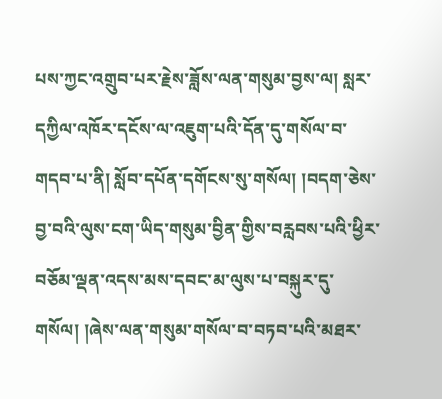པས་ཀྱང་འགྲུབ་པར་རྗེས་ཟློས་ལན་གསུམ་བྱས་ལ། སླར་དཀྱིལ་འཁོར་དངོས་ལ་འཇུག་པའི་དོན་དུ་གསོལ་བ་གདབ་པ་ནི། སློབ་དཔོན་དགོངས་སུ་གསོལ། །བདག་ཅེས་བྱ་བའི་ལུས་ངག་ཡིད་གསུམ་བྱིན་གྱིས་བརླབས་པའི་ཕྱིར་བཅོམ་ལྡན་འདས་མས་དབང་མ་ལུས་པ་བསྐུར་དུ་གསོལ། །ཞེས་ལན་གསུམ་གསོལ་བ་བཏབ་པའི་མཐར་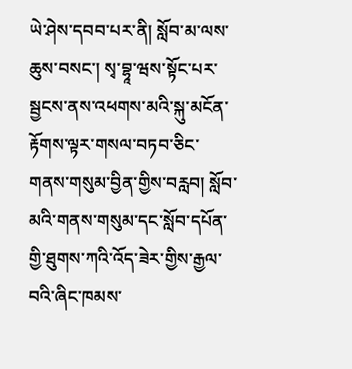ཡེ་ཤེས་དབབ་པར་ནི། སློབ་མ་ལས་ཆུས་བསང་། སྭ་བྷཱ་ཝས་སྟོང་པར་སྦྱངས་ནས་འཕགས་མའི་སྐུ་མངོན་རྟོགས་ལྟར་གསལ་བཏབ་ཅིང་གནས་གསུམ་བྱིན་གྱིས་བརླབ། སློབ་མའི་གནས་གསུམ་དང་སློབ་དཔོན་གྱི་ཐུགས་ཀའི་འོད་ཟེར་གྱིས་རྒྱལ་བའི་ཞིང་ཁམས་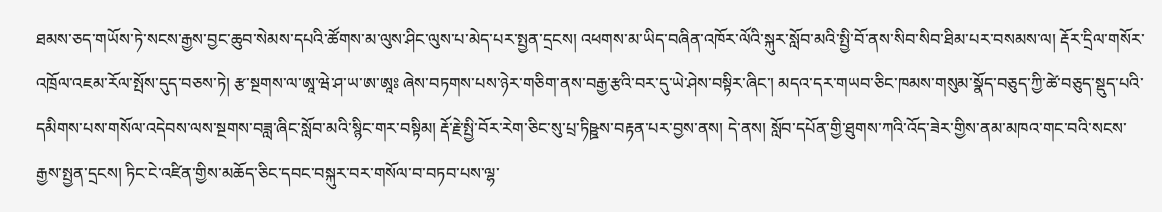ཐམས་ཅད་གཡོས་ཏེ་སངས་རྒྱས་བྱང་ཆུབ་སེམས་དཔའི་ཚོགས་མ་ལུས་ཤིང་ལུས་པ་མེད་པར་སྤྱན་དྲངས། འཕགས་མ་ཡིད་བཞིན་འཁོར་ལོའི་སྐུར་སློབ་མའི་སྤྱི་བོ་ནས་སིབ་སིབ་ཐིམ་པར་བསམས་ལ། རྡོར་དྲིལ་གསོར་འཁྲོལ་འཇམ་རོལ་སྤོས་དུད་བཅས་ཏེ། རྩ་སྔགས་ལ་ཨཱ་ཝེ་ཤ་ཡ་ཨ་ཨཱཿ ཞེས་བཏགས་པས་ཉེར་གཅིག་ནས་བརྒྱ་རྩའི་བར་དུ་ཡེ་ཤེས་བསྟིར་ཞིང་། མདའ་དར་གཡབ་ཅིང་ཁམས་གསུམ་སྣོད་བཅུད་ཀྱི་ཚེ་བཅུད་སྡུད་པའི་དམིགས་པས་གསོལ་འདེབས་ལས་སྔགས་བཟླ་ཞིང་སློབ་མའི་སྙིང་གར་བསྟིམ། རྡོ་རྗེ་སྤྱི་བོར་རེག་ཅིང་སུ་པྲ་ཏིཥྛས་བརྟན་པར་བྱས་ནས། དེ་ནས། སློབ་དཔོན་གྱི་ཐུགས་ཀའི་འོད་ཟེར་གྱིས་ནམ་མཁའ་གང་བའི་སངས་རྒྱས་སྤྱན་དྲངས། ཏིང་ངེ་འཛིན་གྱིས་མཆོད་ཅིང་དབང་བསྐུར་བར་གསོལ་བ་བཏབ་པས་ལྷ་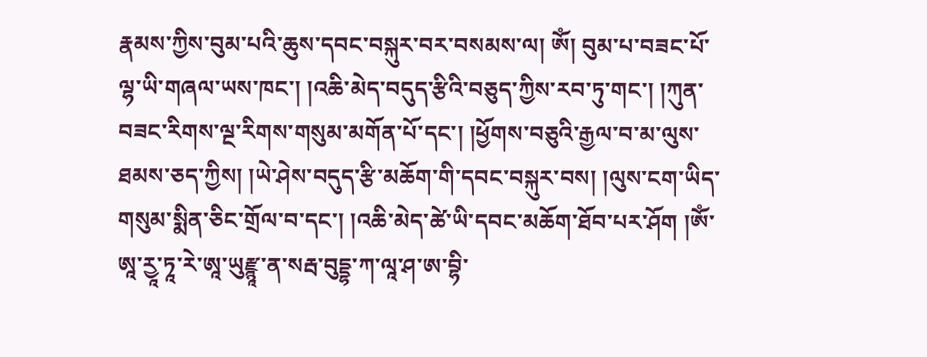རྣམས་ཀྱིས་བུམ་པའི་ཆུས་དབང་བསྐུར་བར་བསམས་ལ། ཨོཾ། བུམ་པ་བཟང་པོ་ལྷ་ཡི་གཞལ་ཡས་ཁང་། །འཆི་མེད་བདུད་རྩིའི་བཅུད་ཀྱིས་རབ་ཏུ་གང་། །ཀུན་བཟང་རིགས་ལྔ་རིགས་གསུམ་མགོན་པོ་དང་། །ཕྱོགས་བཅུའི་རྒྱལ་བ་མ་ལུས་ཐམས་ཅད་ཀྱིས། །ཡེ་ཤེས་བདུད་རྩི་མཆོག་གི་དབང་བསྐུར་བས། །ལུས་ངག་ཡིད་གསུམ་སྨིན་ཅིང་གྲོལ་བ་དང་། །འཆི་མེད་ཚེ་ཡི་དབང་མཆོག་ཐོབ་པར་ཤོག །ཨོཾ་ཨཱ་རྱཱ་ཏཱ་རེ་ཨཱ་ཡུརྫྙཱ་ན་སརྦ་བུདྡྷ་ཀ་ལཱ་ཤ་ཨ་བྷི་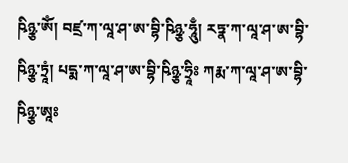ཥིཉྩ་ཨོཾ། བཛྲ་ཀ་ལཱ་ཤ་ཨ་བྷི་ཥིཉྩ་ཧཱུྃ། རཏྣ་ཀ་ལཱ་ཤ་ཨ་བྷི་ཥིཉྩ་ཏྲཱཾ། པདྨ་ཀ་ལཱ་ཤ་ཨ་བྷི་ཥིཉྩ་ཧྲཱིཿ ཀརྨ་ཀ་ལཱ་ཤ་ཨ་བྷི་ཥིཉྩ་ཨཱཿ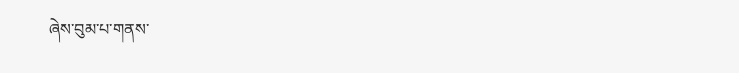ཞེས་བུམ་པ་གནས་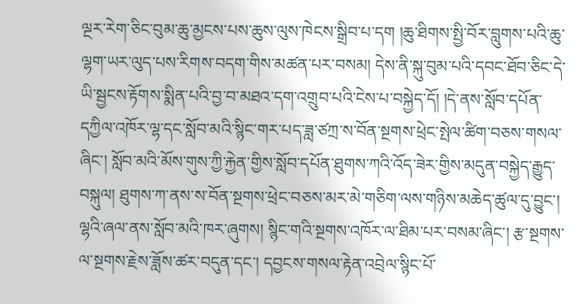ལྔར་རེག་ཅིང་བུམ་ཆུ་མྱངས་པས་ཆུས་ལུས་ཁེངས་སྒྲིབ་པ་དག །ཆུ་ཐིགས་སྤྱི་བོར་བླུགས་པའི་ཆུ་ལྷག་ཡར་ལུད་པས་རིགས་བདག་གིས་མཚན་པར་བསམ། དེས་ནི་སྐུ་བུམ་པའི་དབང་ཐོབ་ཅིང་དེ་ཡི་སྦྱངས་རྟོགས་སྨིན་པའི་བྱ་བ་མཐའ་དག་འགྲུབ་པའི་ངེས་པ་བསྐྱེད་དོ། །དེ་ནས་སློབ་དཔོན་དཀྱིལ་འཁོར་ལྷ་དང་སློབ་མའི་སྙིང་གར་པད་ཟླ་ཙཀྲ་ས་བོན་སྔགས་ཕྲེང་སྤེལ་ཚིག་བཅས་གསལ་ཞིང་། སློབ་མའི་མོས་གུས་ཀྱི་རྐྱེན་གྱིས་སློབ་དཔོན་ཐུགས་ཀའི་འོད་ཟེར་གྱིས་མདུན་བསྐྱེད་རྒྱུད་བསྐུལ། ཐུགས་ཀ་ནས་ས་བོན་སྔགས་ཕྲེང་བཅས་མར་མེ་གཅིག་ལས་གཉིས་མཆེད་ཚུལ་དུ་བྱུང་། ལྷའི་ཞལ་ནས་སློབ་མའི་ཁར་ཞུགས། སྙིང་གའི་སྔགས་འཁོར་ལ་ཐིམ་པར་བསམ་ཞིང་། རྩ་སྔགས་ལ་སྔགས་རྗེས་ཟློས་ཚར་བདུན་དང་། དབྱངས་གསལ་རྟེན་འབྲེལ་སྙིང་པོ་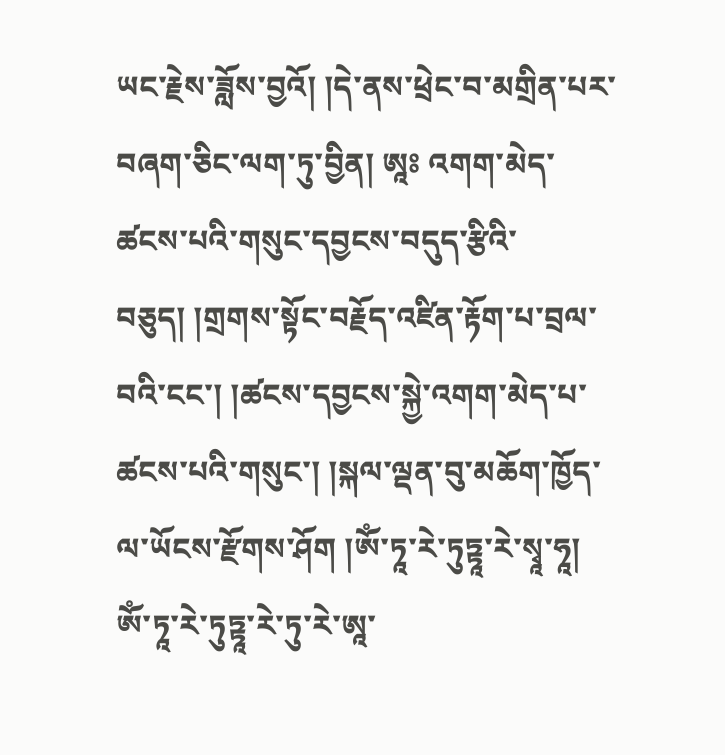ཡང་རྗེས་ཟློས་བྱའོ། །དེ་ནས་ཕྲེང་བ་མགྲིན་པར་བཞག་ཅིང་ལག་ཏུ་བྱིན། ཨཱཿ འགག་མེད་ཚངས་པའི་གསུང་དབྱངས་བདུད་རྩིའི་བཅུད། །གྲགས་སྟོང་བརྗོད་འཛིན་རྟོག་པ་བྲལ་བའི་ངང་། །ཚངས་དབྱངས་སྐྱེ་འགག་མེད་པ་ཚངས་པའི་གསུང་། །སྐལ་ལྡན་བུ་མཆོག་ཁྱོད་ལ་ཡོངས་རྫོགས་ཤོག །ཨོཾ་ཏཱ་རེ་ཏུཏྟཱ་རེ་སྭཱ་ཧཱ། ཨོཾ་ཏཱ་རེ་ཏུཏྟཱ་རེ་ཏུ་རེ་ཨཱ་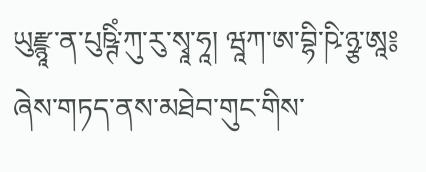ཡུརྫྙཱ་ན་པུཥྚིཾ་ཀུ་རུ་སྭཱ་ཧཱ། ཝཱཀ་ཨ་བྷི་ཥི་ཉྩ་ཨཱ༔ ཞེས་གཏད་ནས་མཐེབ་གུང་གིས་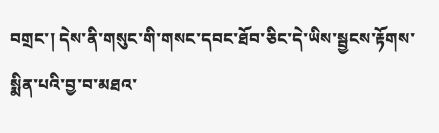བགྲང་། དེས་ནི་གསུང་གི་གསང་དབང་ཐོབ་ཅིང་དེ་ཡིས་སྦྱངས་རྟོགས་སྨིན་པའི་བྱ་བ་མཐའ་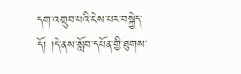དག་འགྲུབ་པའི་ངེས་པར་བསྐྱེད་དོ། །དེ་ནས་སློབ་དཔོན་གྱི་ཐུགས་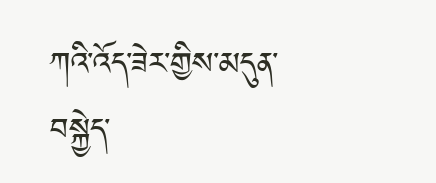ཀའི་འོད་ཟེར་གྱིས་མདུན་བསྐྱེད་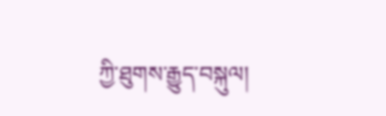ཀྱི་ཐུགས་རྒྱུད་བསྐུལ།